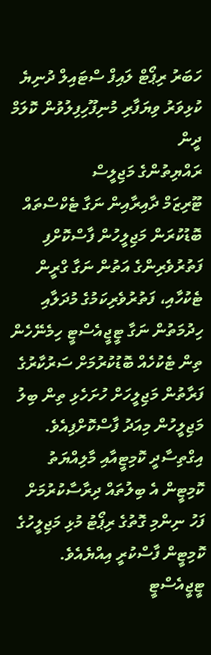ހަބަރު ރިޕޯޓް ލައިފް ސްޓައިލް ދުނިޔެ ކުޅިވަރު ވިޔަފާރި މުނިފޫހިފިލުވުން ކޮލަމް ދީން
ރައްޔިތުންގެ މަޖިލީސް
ޓޫރިޒަމް ދާއިރާއިން ނަގާ ޓެކްސްތައް ބޮޑުކުރަން މަޖިލީހުން ފާސްކޮށްފި
ފަތުރުވެރިންގެ އަތުން ނަގާ ގްރީން ޓެކުހާއި، ފަތުރުވެރިކަމުގެ މުދަލާއި ހިދުމަތުން ނަގާ ޓީޖީއެސްޓީ ހިމެނޭހެން ތިން ޓެކުހެއް ބޮޑުކުރުމަށް ސަރުކާރުގެ ފަރާތުން މަޖިލީހަށް ހުށަހެޅި ތިން ބިލު މަޖިލީހުން މިއަދު ފާސްކޮށްފިއެވެ.
އިގްތިސާދީ ކޮމިޓީއާއި މާލިއްޔަތު ކޮމިޓީން އެ ބިލުތައް ދިރާސާކުރުމަށް ފަހު ނިންމި ގޮތުގެ ރިޕޯޓު މުޅި މަޖިލީހުގެ ކޮމިޓީން ފާސްކުރީ އިއްޔެއެވެ.
ޓީޖީއެސްޓީ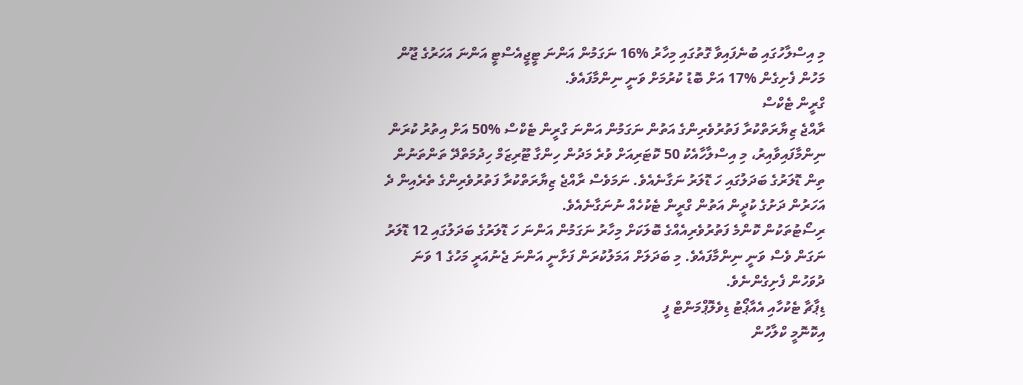މި އިސްލާހުގައި ބުނެފައިވާ ގޮތުގައި މިހާރު %16 ނަގަމުން އަންނަ ޓީޖީއެސްޓީ އަންނަ އަހަރުގެ ޖޫން މަހުން ފެށިގެން %17 އަށް ބޮޑު ކުރުމަށް ވަނީ ނިންމާފައެވެ.
ގްރީން ޓެކްސް
ރާއްޖެ ޒިޔާރަތްކުރާ ފަތުރުވެރިންގެ އަތުން ނަގަމުން އަންނަ ގްރީން ޓެކްސް %50 އަށް އިތުރު ކުރަން ނިންމާފައިވާއިރު، މި އިސްލާހާއެކު 50 ކޮޓަރިއަށް ވުރެ މަދުން ހިންގާ ޓޫރިޒަމް ހިދުމަތްދޭ ތަންތަނުން ތިން ޑޮލަރުގެ ބަދަލުގައި ހަ ޑޮލަރު ނަގާނެއެވެ. ނަމަވެސް ރާއްޖެ ޒިޔާރަތްކުރާ ފަތުރުވެރިންގެ ތެރެއިން ދެ އަހަރުން ދަށުގެ ކުދީން އަތުން ގްރީން ޓެކުހެއް ނުނަގާނެއެވެ.
ރިސޯޓުތަކުން ކޮންމެ ފަތުރުވެރިއެއްގެ ބޮލަކަށް މިހާރު ނަގަމުން އަންނަ ހަ ޑޮލަރުގެ ބަދަލުގައި 12 ޑޮލަރު ނަގަން ވެސް ވަނީ ނިންމާފައެވެ. މި ބަދަލަށް އަމަލުކުރަން ފަށާނީ އަންނަ ޖެނުއަރީ މަހުގެ 1 ވަނަ ދުވަހުން ފެށިގެންނެވެ.
ޑިޕާޗާ ޓެކުހާއި އެއާޕޯޓު ޑިވެލޮޕްމަންޓް ފީ
އިކޮނޮމީ ކްލާހުން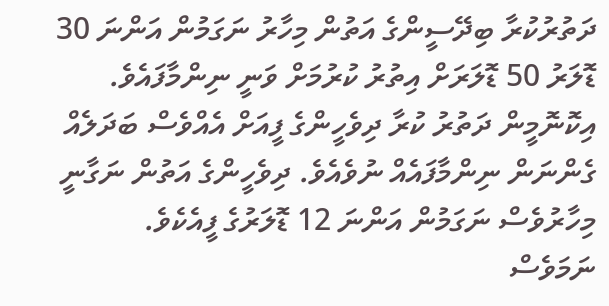ދަތުރުކުރާ ބިދޭސީންގެ އަތުން މިހާރު ނަގަމުން އަންނަ 30 ޑޮލަރު 50 ޑޮލަރަށް އިތުރު ކުރުމަށް ވަނީ ނިންމާފައެވެ. އިކޮނޮމީން ދަތުރު ކުރާ ދިވެހީންގެ ފީއަށް އެއްވެސް ބަދަލެއް ގެންނަން ނިންމާފައެއް ނުވެއެވެ. ދިވެހީންގެ އަތުން ނަގާނީ މިހާރުވެސް ނަގަމުން އަންނަ 12 ޑޮލަރުގެ ފީއެކެވެ.
ނަމަވެސް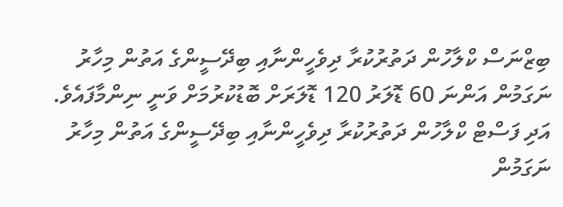ބިޒްނަސް ކްލާހުން ދަތުރުކުރާ ދިވެހީންނާއި ބިދޭސީންގެ އަތުން މިހާރު ނަގަމުން އަންނަ 60 ޑޮލަރު 120 ޑޮލަރަށް ބޮޑުކުރުމަށް ވަނީ ނިންމާފައެވެ. އަދި ފަސްޓް ކްލާހުން ދަތުރުކުރާ ދިވެހީންނާއި ބިދޭސީންގެ އަތުން މިހާރު ނަގަމުން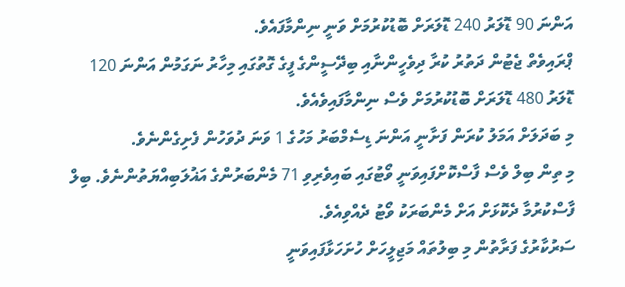އަންނަ 90 ޑޮލަރު 240 ޑޮލަރަށް ބޮޑުކުރުމަށް ވަނީ ނިންމާފައެވެ.
ޕްރައިވެތް ޖެޓުން ދަތުރު ކުރާ ދިވެހީންނާއި ބިދޭސީންގެ ފީގެ ގޮތުގައި މިހާރު ނަގަމުން އަންނަ 120 ޑޮލަރު 480 ޑޮލަރަށް ބޮޑުކުރުމަށް ވެސް ނިންމާފައިވެއެވެ.
މި ބަދަލަށް އަމަލު ކުރަން ފަށާނީ އަންނަ ޑިސެމްބަރު މަހުގެ 1 ވަނަ ދުވަހުން ފެށިގެންނެވެ.
މި ތިން ބިލް ވެސް ފާސްކޮށްފައިވަނީ ވޯޓުގައި ބައިވެރިވި 71 މެންބަރުންގެ އަޣުލަބިއްޔަތުންނެވެ. ބިލް ފާސްކުރުމާ ދެކޮޅަށް އަށް މެންބަރަކު ވޯޓު ދެއްވިއެވެ.
ސަރުކާރުގެ ފަރާތުން މި ބިލުތައް މަޖިލީހަށް ހުށަހަޅާފައިވަނީ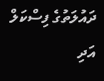ދައުލަތުގެ ފިސްކަލް އަދި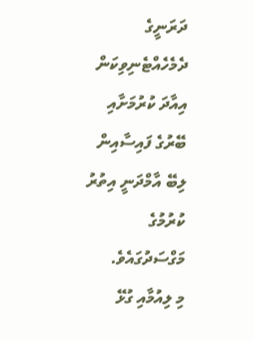ދަރަނީގެ ދެމެހެއްޓެނިވިކަން އިއާދަ ކުރުމަށާއި ބޭރުގެ ފައިސާއިން ލިބޭ އާމްދަނީ އިތުރު ކުރުމުގެ މަގްސަދުގައެވެ.
މި ލިއުމާއި ގުޅޭ